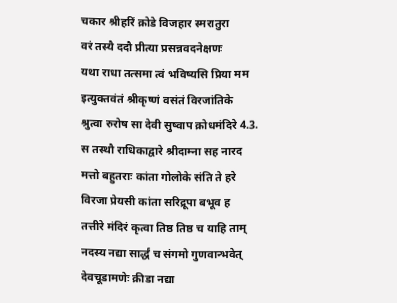चकार श्रीहरिं क्रोडे विजहार स्मरातुरा
वरं तस्यै ददौ प्रीत्या प्रसन्नवदनेक्षणः
यथा राधा तत्समा त्वं भविष्यसि प्रिया मम
इत्युक्तवंतं श्रीकृष्णं वसंतं विरजांतिके
श्रुत्वा रुरोष सा देवी सुष्वाप क्रोधमंदिरे 4.3.
स तस्थौ राधिकाद्वारे श्रीदाम्ना सह नारद
मत्तो बहुतराः कांता गोलोके संति ते हरे
विरजा प्रेयसी कांता सरिद्रूपा बभूव ह
तत्तीरे मंदिरं कृत्वा तिष्ठ तिष्ठ च याहि ताम्
नदस्य नद्या सार्द्धं च संगमो गुणवान्भवेत्
देवचूडामणेः क्रीडा नद्या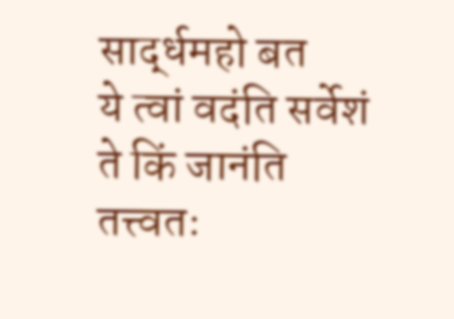सार्द्धमहो बत
ये त्वां वदंति सर्वेशं ते किं जानंति तत्त्वतः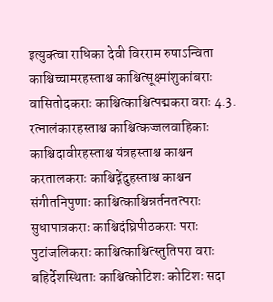इत्युक्त्वा राधिका देवी विरराम रुषाऽन्विता
काश्चिच्चामरहस्ताश्च काश्चित्सूक्ष्मांशुकांबराः
वासितोदकराः काश्चित्काश्चित्पद्मकरा वराः 4.3.
रत्नालंकारहस्ताश्च काश्चित्कज्जलवाहिकाः
काश्चिदावीरहस्ताश्च यंत्रहस्ताश्च काश्चन
करतालकराः काश्चिद्गेंदुहस्ताश्च काश्चन
संगीतनिपुणाः काश्चित्काश्चिन्नर्तनतत्पराः
सुधापात्रकराः काश्चिदंघ्रिपीठकराः पराः
पुटांजलिकराः काश्चित्काश्चित्स्तुतिपरा वराः
बहिर्देशस्थिताः काश्चित्कोटिशः कोटिशः सदा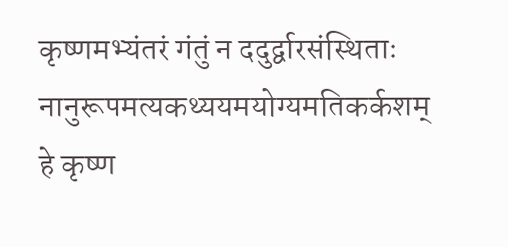कृष्णमभ्यंतरं गंतुं न ददुर्द्वारसंस्थिताः नानुरूपमत्यकथ्ययमयोग्यमतिकर्कशम्
हे कृष्ण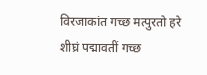विरजाकांत गच्छ मत्पुरतो हरे
शीघ्रं पद्मावतीं गच्छ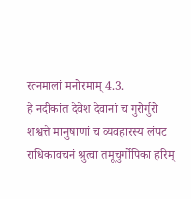रत्नमालां मनोरमाम् 4.3.
हे नदीकांत देवेश देवानां च गुरोर्गुरो
शश्वत्ते मानुषाणां च व्यवहारस्य लंपट
राधिकावचनं श्रुत्वा तमूचुर्गोपिका हरिम्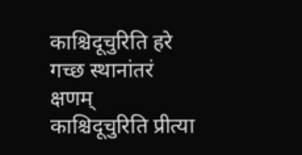काश्चिदूचुरिति हरे गच्छ स्थानांतरं क्षणम्
काश्चिदूचुरिति प्रीत्या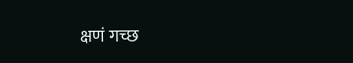क्षणं गच्छ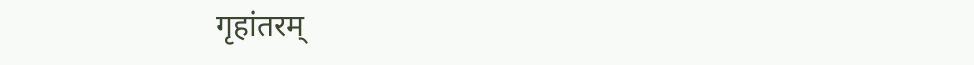गृहांतरम्